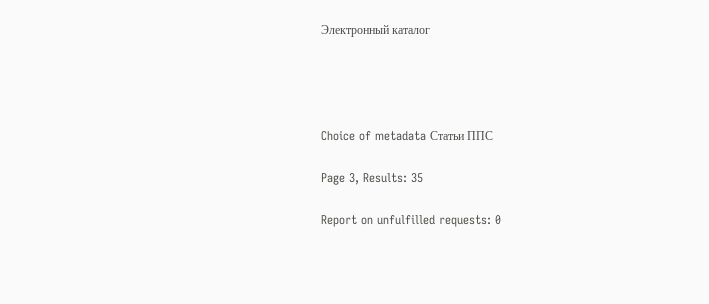Электронный каталог




Choice of metadata Статьи ППС

Page 3, Results: 35

Report on unfulfilled requests: 0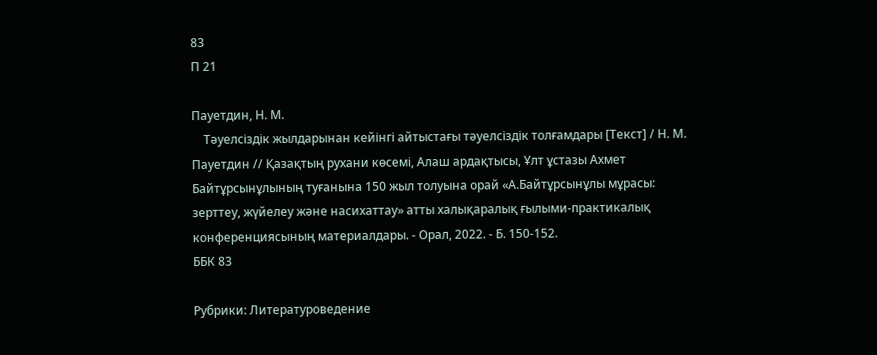83
П 21

Пауетдин, Н. М.
    Тəуелсіздік жылдарынан кейінгі айтыстағы тəуелсіздік толғамдары [Текст] / Н. М. Пауетдин // Қазақтың рухани көсемі, Алаш ардақтысы, Ұлт ұстазы Ахмет Байтұрсынұлының туғанына 150 жыл толуына орай «А.Байтұрсынұлы мұрасы: зерттеу, жүйелеу жəне насихаттау» атты халықаралық ғылыми-практикалық конференциясының материалдары. - Орал, 2022. - Б. 150-152.
ББК 83

Рубрики: Литературоведение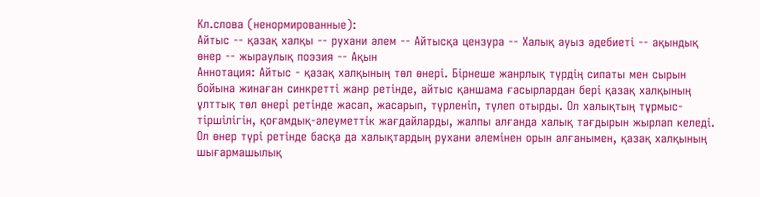Кл.слова (ненормированные):
Айтыс -- қазақ халқы -- рухани əлем -- Айтысқа цензура -- Халық ауыз əдебиеті -- ақындық өнер -- жыраулық поэзия -- Ақын
Аннотация: Айтыс - қазақ халқының төл өнері. Бірнеше жанрлық түрдің сипаты мен сырын бойына жинаған синкретті жанр ретінде, айтыс қаншама ғасырлардан бері қазақ халқының ұлттық төл өнері ретінде жасап, жасарып, түрленіп, түлеп отырды. Ол халықтың тұрмыс-тіршілігін, қоғамдық-əлеуметтік жағдайларды, жалпы алғанда халық тағдырын жырлап келеді. Ол өнер түрі ретінде басқа да халықтардың рухани əлемінен орын алғанымен, қазақ халқының шығармашылық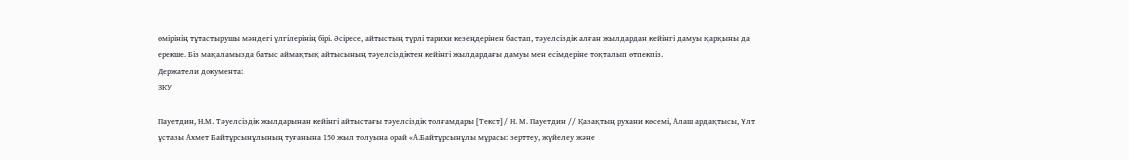өмірінің тұтастырушы мəндегі үлгілерінің бірі. Əсіресе, айтыстың түрлі тарихи кезеңдерінен бастап, тəуелсіздік алған жылдардан кейінгі дамуы қарқыны да ерекше. Біз мақаламызда батыс аймақтық айтысының тəуелсіздіктен кейінгі жылдардағы дамуы мен есімдеріне тоқталып өтпекпіз.
Держатели документа:
ЗКУ

Пауетдин, Н.М. Тəуелсіздік жылдарынан кейінгі айтыстағы тəуелсіздік толғамдары [Текст] / Н. М. Пауетдин // Қазақтың рухани көсемі, Алаш ардақтысы, Ұлт ұстазы Ахмет Байтұрсынұлының туғанына 150 жыл толуына орай «А.Байтұрсынұлы мұрасы: зерттеу, жүйелеу жəне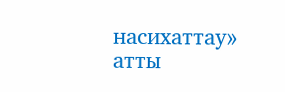насихаттау» атты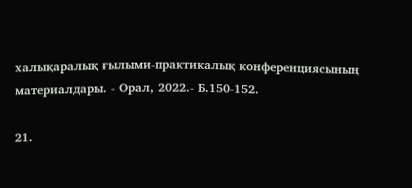халықаралық ғылыми-практикалық конференциясының материалдары. - Орал, 2022.- Б.150-152.

21.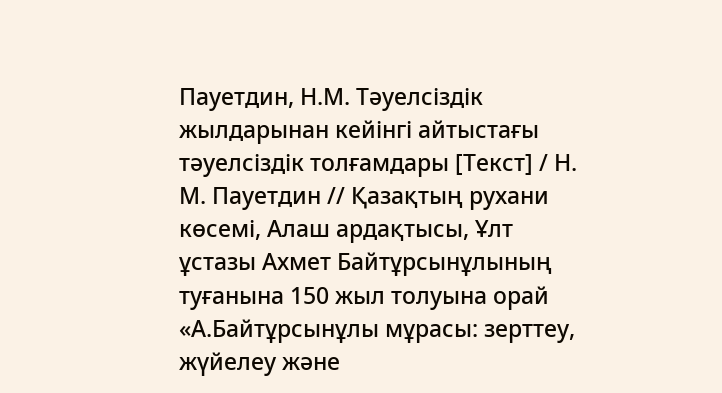Пауетдин, Н.М. Тəуелсіздік жылдарынан кейінгі айтыстағы тəуелсіздік толғамдары [Текст] / Н. М. Пауетдин // Қазақтың рухани көсемі, Алаш ардақтысы, Ұлт ұстазы Ахмет Байтұрсынұлының туғанына 150 жыл толуына орай «А.Байтұрсынұлы мұрасы: зерттеу, жүйелеу жəне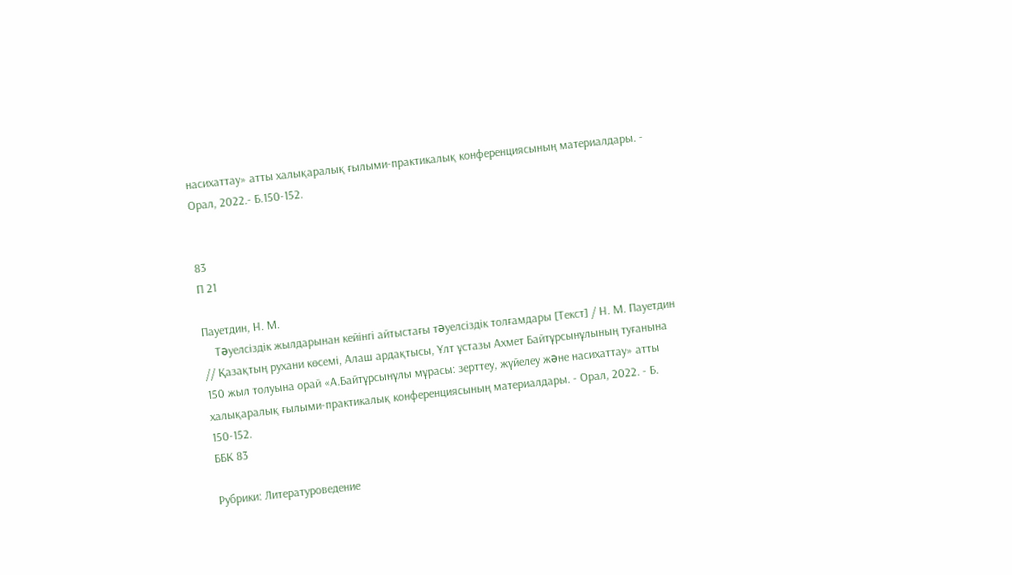насихаттау» атты халықаралық ғылыми-практикалық конференциясының материалдары. - Орал, 2022.- Б.150-152.


83
П 21

Пауетдин, Н. М.
    Тəуелсіздік жылдарынан кейінгі айтыстағы тəуелсіздік толғамдары [Текст] / Н. М. Пауетдин // Қазақтың рухани көсемі, Алаш ардақтысы, Ұлт ұстазы Ахмет Байтұрсынұлының туғанына 150 жыл толуына орай «А.Байтұрсынұлы мұрасы: зерттеу, жүйелеу жəне насихаттау» атты халықаралық ғылыми-практикалық конференциясының материалдары. - Орал, 2022. - Б. 150-152.
ББК 83

Рубрики: Литературоведение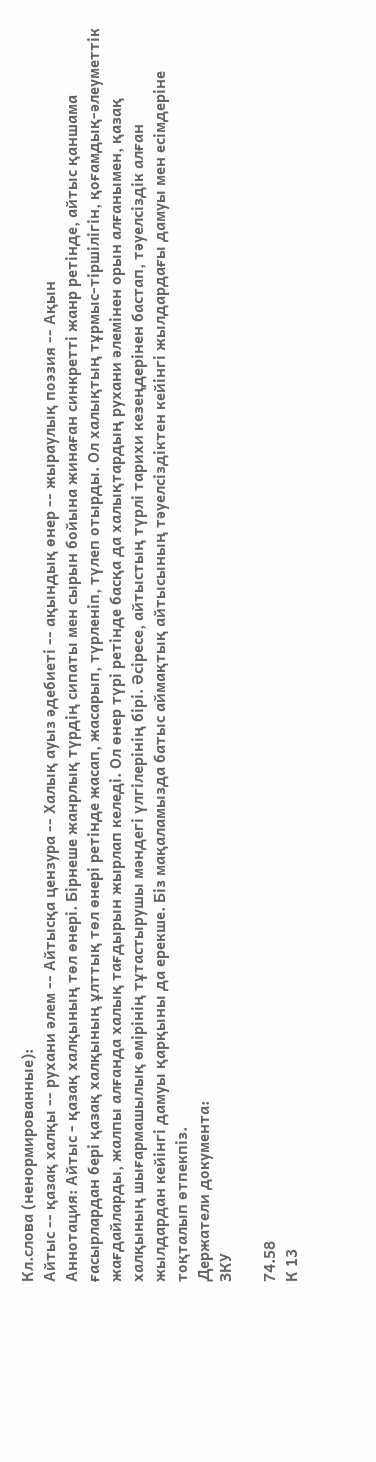Кл.слова (ненормированные):
Айтыс -- қазақ халқы -- рухани əлем -- Айтысқа цензура -- Халық ауыз əдебиеті -- ақындық өнер -- жыраулық поэзия -- Ақын
Аннотация: Айтыс - қазақ халқының төл өнері. Бірнеше жанрлық түрдің сипаты мен сырын бойына жинаған синкретті жанр ретінде, айтыс қаншама ғасырлардан бері қазақ халқының ұлттық төл өнері ретінде жасап, жасарып, түрленіп, түлеп отырды. Ол халықтың тұрмыс-тіршілігін, қоғамдық-əлеуметтік жағдайларды, жалпы алғанда халық тағдырын жырлап келеді. Ол өнер түрі ретінде басқа да халықтардың рухани əлемінен орын алғанымен, қазақ халқының шығармашылық өмірінің тұтастырушы мəндегі үлгілерінің бірі. Əсіресе, айтыстың түрлі тарихи кезеңдерінен бастап, тəуелсіздік алған жылдардан кейінгі дамуы қарқыны да ерекше. Біз мақаламызда батыс аймақтық айтысының тəуелсіздіктен кейінгі жылдардағы дамуы мен есімдеріне тоқталып өтпекпіз.
Держатели документа:
ЗКУ

74.58
К 13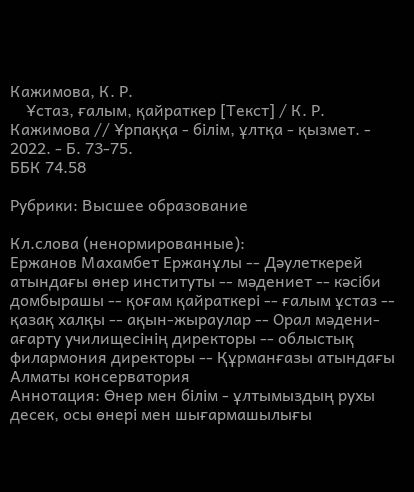Кажимова, К. Р.
    Ұстаз, ғалым, қайраткер [Текст] / К. Р. Кажимова // Ұрпаққа - білім, ұлтқа - қызмет. - 2022. - Б. 73-75.
ББК 74.58

Рубрики: Высшее образование

Кл.слова (ненормированные):
Ержанов Махамбет Ержанұлы -- Дəулеткерей атындағы өнер институты -- мəдениет -- кəсіби домбырашы -- қоғам қайраткері -- ғалым ұстаз -- қазақ халқы -- ақын-жыраулар -- Орал мəдени-ағарту училищесінің директоры -- облыстық филармония директоры -- Құрманғазы атындағы Алматы консерватория
Аннотация: Өнер мен білім - ұлтымыздың рухы десек, осы өнері мен шығармашылығы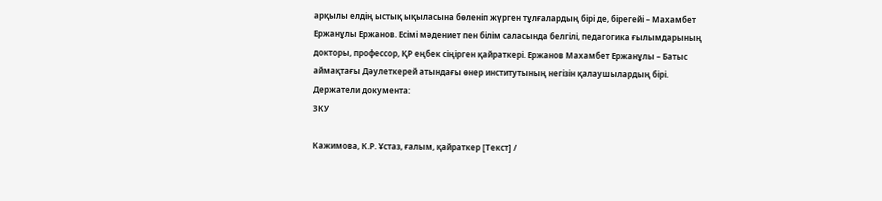арқылы елдің ыстық ықыласына бөленіп жүрген тұлғалардың бірі де, бірегейі – Махамбет Ержанұлы Ержанов. Есімі мəдениет пен білім саласында белгілі, педагогика ғылымдарының докторы, профессор, ҚР еңбек сіңірген қайраткері. Ержанов Махамбет Ержанұлы – Батыс аймақтағы Дəулеткерей атындағы өнер институтының негізін қалаушылардың бірі.
Держатели документа:
ЗКУ

Кажимова, К.Р. Ұстаз, ғалым, қайраткер [Текст] /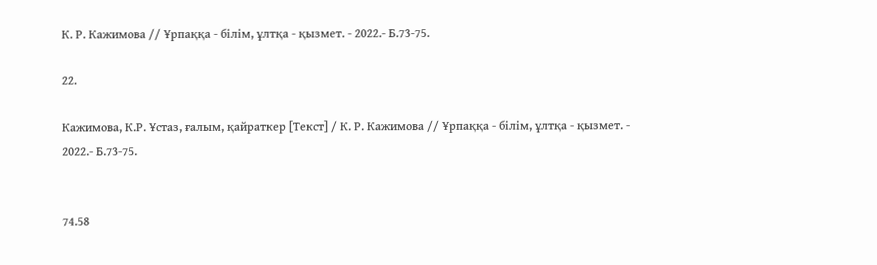К. Р. Кажимова // Ұрпаққа - білім, ұлтқа - қызмет. - 2022.- Б.73-75.

22.

Кажимова, К.Р. Ұстаз, ғалым, қайраткер [Текст] / К. Р. Кажимова // Ұрпаққа - білім, ұлтқа - қызмет. - 2022.- Б.73-75.


74.58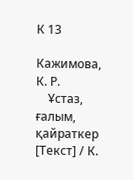К 13

Кажимова, К. Р.
    Ұстаз, ғалым, қайраткер [Текст] / К.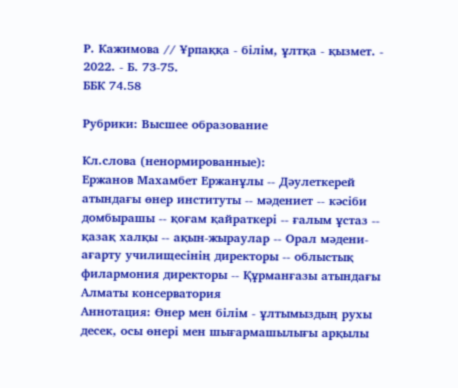Р. Кажимова // Ұрпаққа - білім, ұлтқа - қызмет. - 2022. - Б. 73-75.
ББК 74.58

Рубрики: Высшее образование

Кл.слова (ненормированные):
Ержанов Махамбет Ержанұлы -- Дəулеткерей атындағы өнер институты -- мəдениет -- кəсіби домбырашы -- қоғам қайраткері -- ғалым ұстаз -- қазақ халқы -- ақын-жыраулар -- Орал мəдени-ағарту училищесінің директоры -- облыстық филармония директоры -- Құрманғазы атындағы Алматы консерватория
Аннотация: Өнер мен білім - ұлтымыздың рухы десек, осы өнері мен шығармашылығы арқылы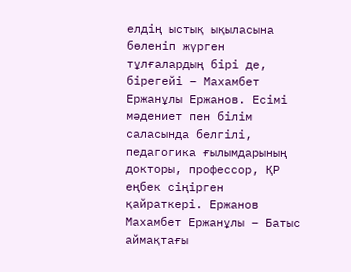елдің ыстық ықыласына бөленіп жүрген тұлғалардың бірі де, бірегейі – Махамбет Ержанұлы Ержанов. Есімі мəдениет пен білім саласында белгілі, педагогика ғылымдарының докторы, профессор, ҚР еңбек сіңірген қайраткері. Ержанов Махамбет Ержанұлы – Батыс аймақтағы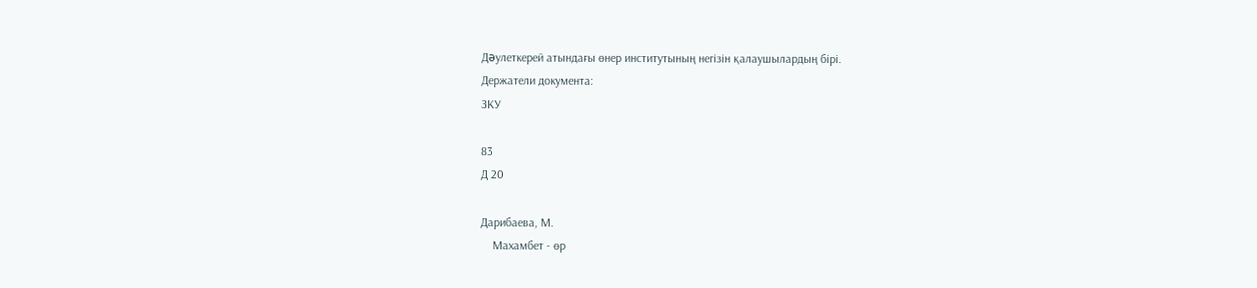Дəулеткерей атындағы өнер институтының негізін қалаушылардың бірі.
Держатели документа:
ЗКУ

83
Д 20

Дарибаева, М.
    Махамбет - өр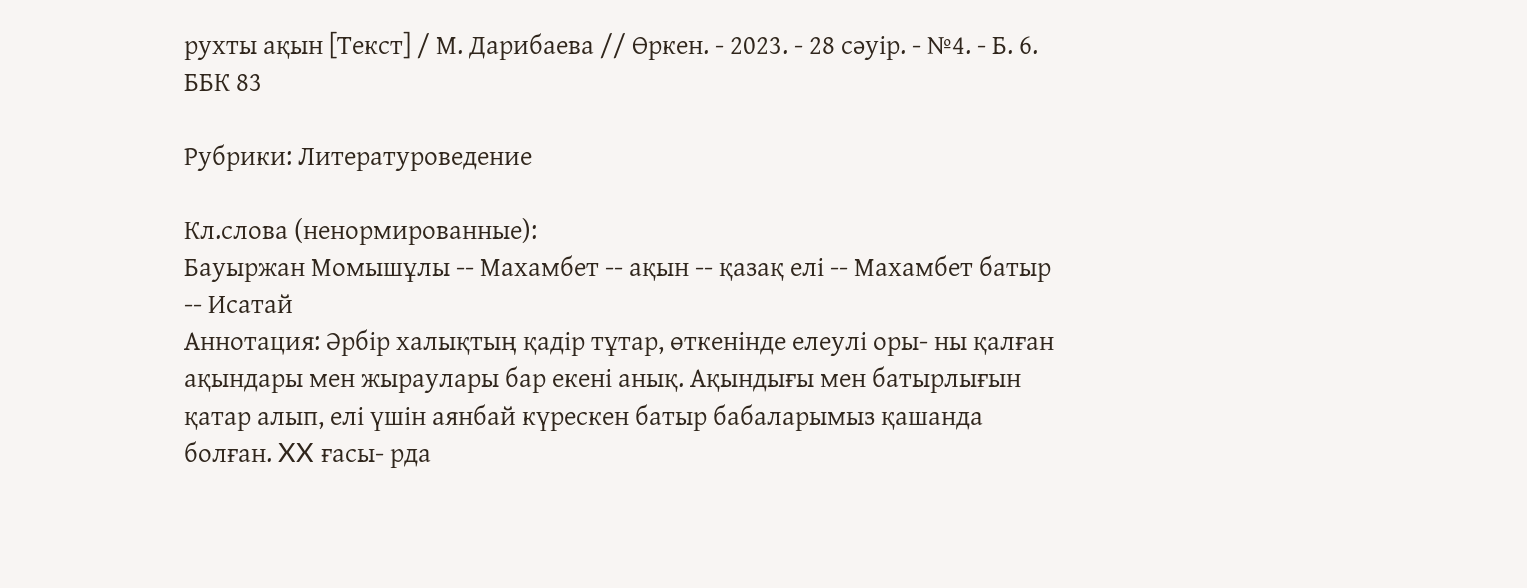рухты ақын [Текст] / М. Дарибаева // Өркен. - 2023. - 28 сәуір. - №4. - Б. 6.
ББК 83

Рубрики: Литературоведение

Кл.слова (ненормированные):
Бауыржан Момышұлы -- Махамбет -- ақын -- қазақ елі -- Махамбет батыр -- Исатай
Аннотация: Əрбір халықтың қадір тұтар, өткенінде елеулі оры- ны қалған ақындары мен жыраулары бар екені анық. Ақындығы мен батырлығын қатар алып, елі үшін аянбай күрескен батыр бабаларымыз қашанда болған. XX ғасы- рда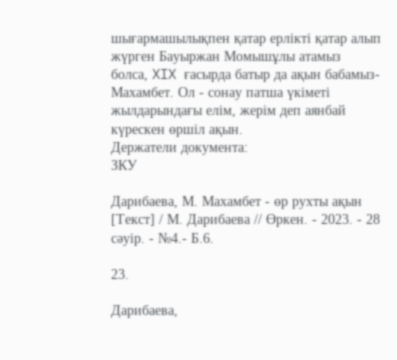шығармашылықпен қатар ерлікті қатар алып жүрген Бауыржан Момышұлы атамыз болса, XIX ғасырда батыр да ақын бабамыз-Махамбет. Ол - сонау патша үкіметі жылдарындағы елім, жерім деп аянбай күрескен өршіл ақын.
Держатели документа:
ЗКУ

Дарибаева, М. Махамбет - өр рухты ақын [Текст] / М. Дарибаева // Өркен. - 2023. - 28 сәуір. - №4.- Б.6.

23.

Дарибаева,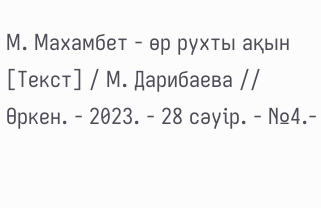М. Махамбет - өр рухты ақын [Текст] / М. Дарибаева // Өркен. - 2023. - 28 сәуір. - №4.-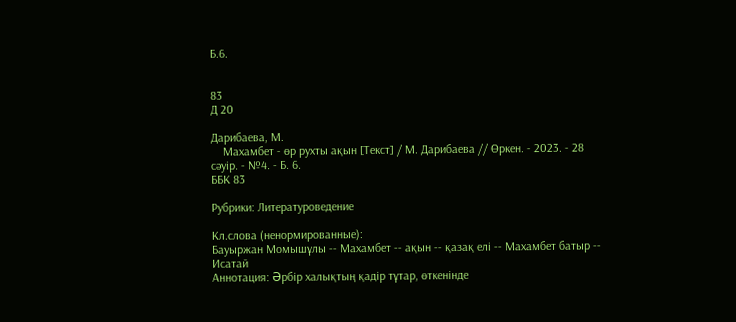Б.6.


83
Д 20

Дарибаева, М.
    Махамбет - өр рухты ақын [Текст] / М. Дарибаева // Өркен. - 2023. - 28 сәуір. - №4. - Б. 6.
ББК 83

Рубрики: Литературоведение

Кл.слова (ненормированные):
Бауыржан Момышұлы -- Махамбет -- ақын -- қазақ елі -- Махамбет батыр -- Исатай
Аннотация: Əрбір халықтың қадір тұтар, өткенінде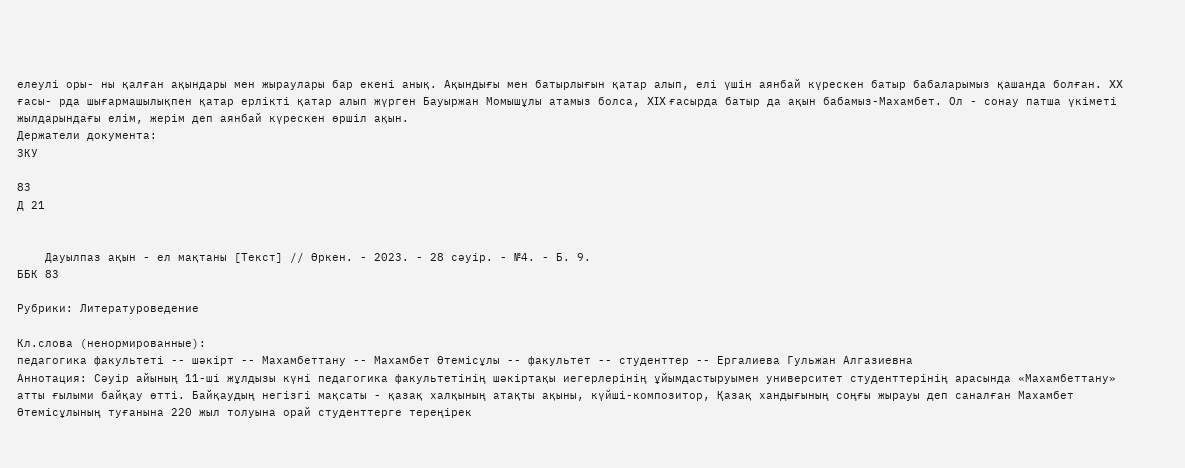елеулі оры- ны қалған ақындары мен жыраулары бар екені анық. Ақындығы мен батырлығын қатар алып, елі үшін аянбай күрескен батыр бабаларымыз қашанда болған. XX ғасы- рда шығармашылықпен қатар ерлікті қатар алып жүрген Бауыржан Момышұлы атамыз болса, XIX ғасырда батыр да ақын бабамыз-Махамбет. Ол - сонау патша үкіметі жылдарындағы елім, жерім деп аянбай күрескен өршіл ақын.
Держатели документа:
ЗКУ

83
Д 21


    Дауылпаз ақын - ел мақтаны [Текст] // Өркен. - 2023. - 28 сәуір. - №4. - Б. 9.
ББК 83

Рубрики: Литературоведение

Кл.слова (ненормированные):
педагогика факультеті -- шəкірт -- Махамбеттану -- Махамбет Өтемісұлы -- факультет -- студенттер -- Ергалиева Гульжан Алгазиевна
Аннотация: Сəуір айының 11-ші жұлдызы күні педагогика факультетінің шəкіртақы иегерлерінің ұйымдастыруымен университет студенттерінің арасында «Махамбеттану» атты ғылыми байқау өтті. Байқаудың негізгі мақсаты - қазақ халқының атақты ақыны, күйші-композитор, Қазақ хандығының соңғы жырауы деп саналған Махамбет Өтемісұлының туғанына 220 жыл толуына орай студенттерге тереңірек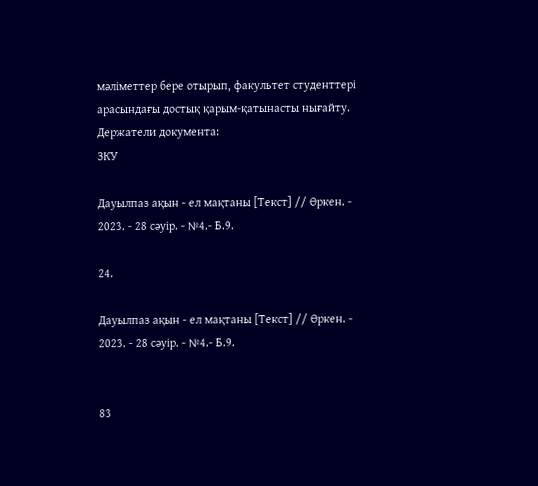мəліметтер бере отырып, факультет студенттері арасындағы достық қарым-қатынасты нығайту.
Держатели документа:
ЗКУ

Дауылпаз ақын - ел мақтаны [Текст] // Өркен. - 2023. - 28 сәуір. - №4.- Б.9.

24.

Дауылпаз ақын - ел мақтаны [Текст] // Өркен. - 2023. - 28 сәуір. - №4.- Б.9.


83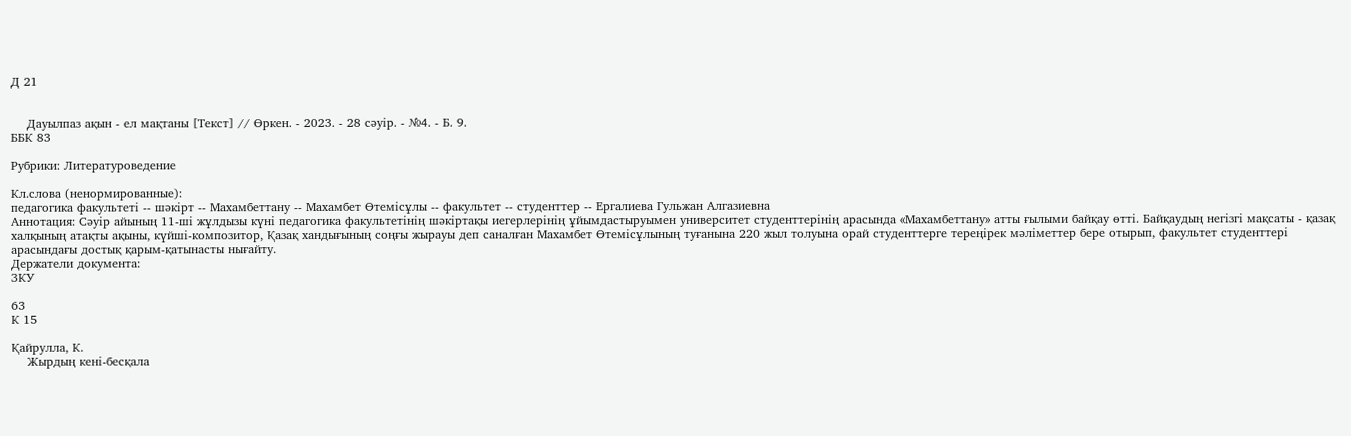Д 21


    Дауылпаз ақын - ел мақтаны [Текст] // Өркен. - 2023. - 28 сәуір. - №4. - Б. 9.
ББК 83

Рубрики: Литературоведение

Кл.слова (ненормированные):
педагогика факультеті -- шəкірт -- Махамбеттану -- Махамбет Өтемісұлы -- факультет -- студенттер -- Ергалиева Гульжан Алгазиевна
Аннотация: Сəуір айының 11-ші жұлдызы күні педагогика факультетінің шəкіртақы иегерлерінің ұйымдастыруымен университет студенттерінің арасында «Махамбеттану» атты ғылыми байқау өтті. Байқаудың негізгі мақсаты - қазақ халқының атақты ақыны, күйші-композитор, Қазақ хандығының соңғы жырауы деп саналған Махамбет Өтемісұлының туғанына 220 жыл толуына орай студенттерге тереңірек мəліметтер бере отырып, факультет студенттері арасындағы достық қарым-қатынасты нығайту.
Держатели документа:
ЗКУ

63
К 15

Қайрулла, К.
    Жырдың кені-бесқала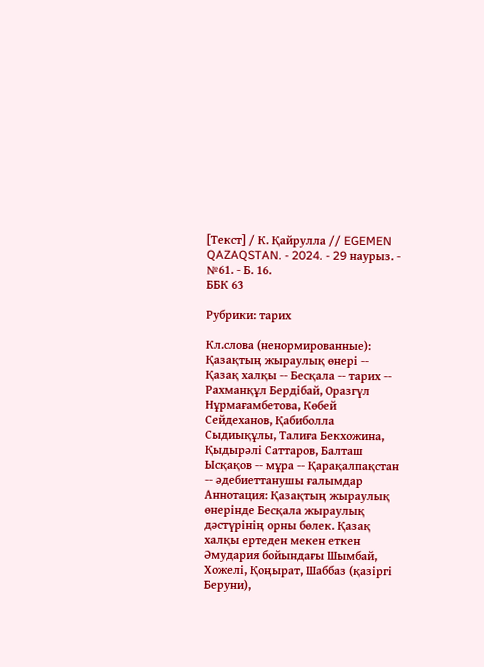[Текст] / К. Қайрулла // EGEMEN QAZAQSTAN. - 2024. - 29 наурыз. - №61. - Б. 16.
ББК 63

Рубрики: тарих

Кл.слова (ненормированные):
Қазақтың жыраулық өнері -- Қазақ халқы -- Бесқала -- тарих -- Рахманқұл Бердібай, Оразгүл Нұрмағамбетова, Көбей Сейдеханов, Қабиболла Сыдиықұлы, Талиға Бекхожина, Қыдырәлі Саттаров, Балташ Ысқақов -- мұра -- Қарақалпақстан -- әдебиеттанушы ғалымдар
Аннотация: Қазақтың жыраулық өнерінде Бесқала жыраулық дәстүрінің орны бөлек. Қазақ халқы ертеден мекен еткен Әмудария бойындағы Шымбай, Хожелі, Қоңырат, Шаббаз (қазіргі Беруни),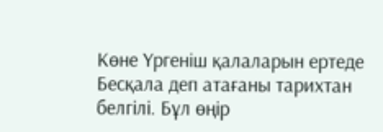Көне Үргеніш қалаларын ертеде Бесқала деп атағаны тарихтан белгілі. Бұл өңір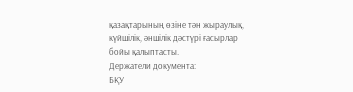қазақтарының өзіне тән жыраулық, күйшілік, әншілік дәстүрі ғасырлар бойы қалыптасты.
Держатели документа:
БҚУ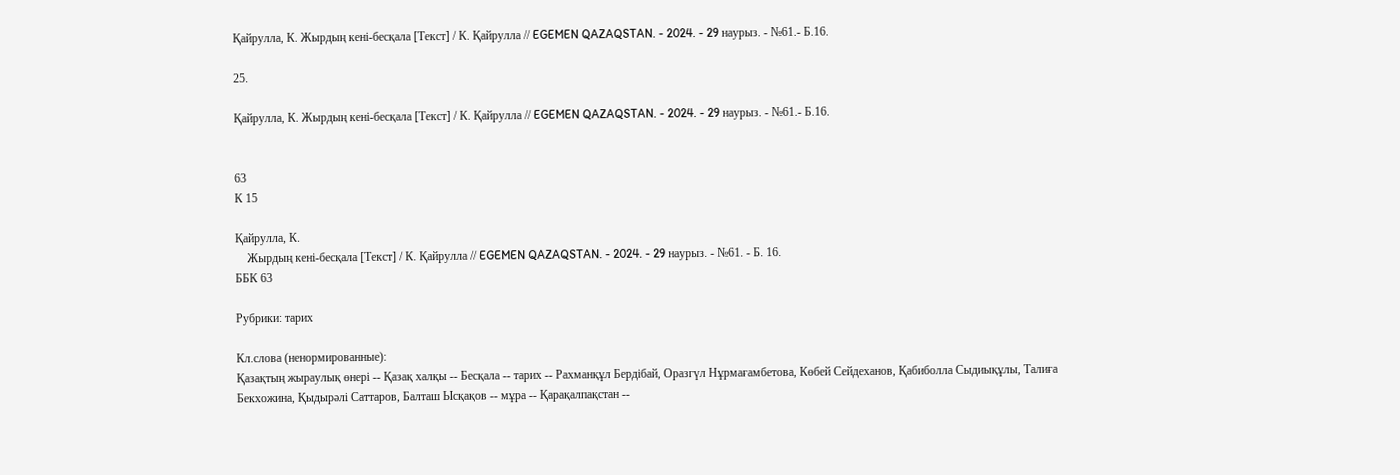Қайрулла, К. Жырдың кені-бесқала [Текст] / К. Қайрулла // EGEMEN QAZAQSTAN. - 2024. - 29 наурыз. - №61.- Б.16.

25.

Қайрулла, К. Жырдың кені-бесқала [Текст] / К. Қайрулла // EGEMEN QAZAQSTAN. - 2024. - 29 наурыз. - №61.- Б.16.


63
К 15

Қайрулла, К.
    Жырдың кені-бесқала [Текст] / К. Қайрулла // EGEMEN QAZAQSTAN. - 2024. - 29 наурыз. - №61. - Б. 16.
ББК 63

Рубрики: тарих

Кл.слова (ненормированные):
Қазақтың жыраулық өнері -- Қазақ халқы -- Бесқала -- тарих -- Рахманқұл Бердібай, Оразгүл Нұрмағамбетова, Көбей Сейдеханов, Қабиболла Сыдиықұлы, Талиға Бекхожина, Қыдырәлі Саттаров, Балташ Ысқақов -- мұра -- Қарақалпақстан --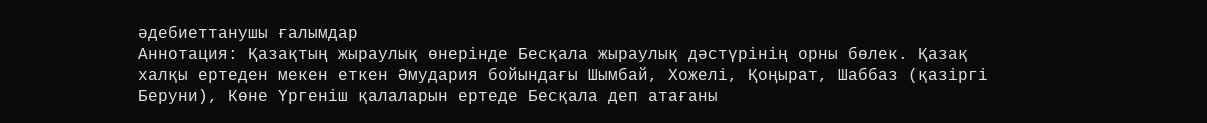әдебиеттанушы ғалымдар
Аннотация: Қазақтың жыраулық өнерінде Бесқала жыраулық дәстүрінің орны бөлек. Қазақ халқы ертеден мекен еткен Әмудария бойындағы Шымбай, Хожелі, Қоңырат, Шаббаз (қазіргі Беруни), Көне Үргеніш қалаларын ертеде Бесқала деп атағаны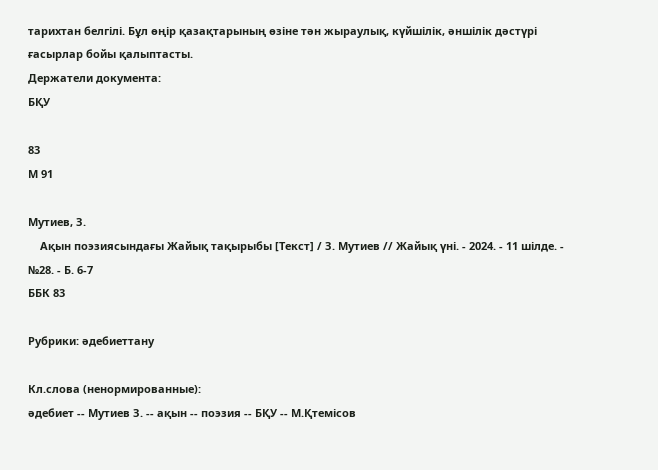тарихтан белгілі. Бұл өңір қазақтарының өзіне тән жыраулық, күйшілік, әншілік дәстүрі ғасырлар бойы қалыптасты.
Держатели документа:
БҚУ

83
М 91

Мутиев, З.
    Ақын поэзиясындағы Жайық тақырыбы [Текст] / З. Мутиев // Жайық үні. - 2024. - 11 шілде. - №28. - Б. 6-7
ББК 83

Рубрики: әдебиеттану

Кл.слова (ненормированные):
әдебиет -- Мутиев З. -- ақын -- поэзия -- БҚУ -- М.Қтемісов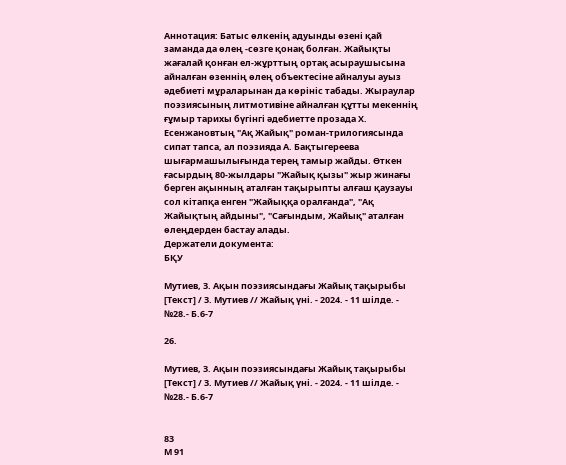Аннотация: Батыс өлкенің адуынды өзені қай заманда да өлең -сөзге қонақ болған. Жайықты жағалай қонған ел-жұрттың ортақ асыраушысына айналған өзеннің өлең объектесіне айналуы ауыз әдебиеті мұраларынан да көрініс табады. Жыраулар поэзиясының литмотивіне айналған құтты мекеннің ғұмыр тарихы бүгінгі әдебиетте прозада Х. Есенжановтың "Ақ Жайық" роман-трилогиясында сипат тапса, ал поэзияда А. Бақтыгереева шығармашылығында терең тамыр жайды. Өткен ғасырдың 80-жылдары "Жайық қызы" жыр жинағы берген ақынның аталған тақырыпты алғаш қаузауы сол кітапқа енген "Жайыққа оралғанда", "Ақ Жайықтың айдыны", "Сағындым, Жайық" аталған өлеңдерден бастау алады.
Держатели документа:
БҚУ

Мутиев, З. Ақын поэзиясындағы Жайық тақырыбы [Текст] / З. Мутиев // Жайық үні. - 2024. - 11 шілде. - №28.- Б.6-7

26.

Мутиев, З. Ақын поэзиясындағы Жайық тақырыбы [Текст] / З. Мутиев // Жайық үні. - 2024. - 11 шілде. - №28.- Б.6-7


83
М 91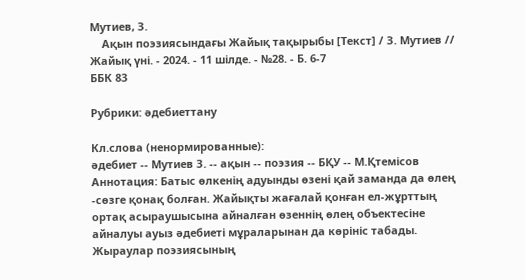Мутиев, З.
    Ақын поэзиясындағы Жайық тақырыбы [Текст] / З. Мутиев // Жайық үні. - 2024. - 11 шілде. - №28. - Б. 6-7
ББК 83

Рубрики: әдебиеттану

Кл.слова (ненормированные):
әдебиет -- Мутиев З. -- ақын -- поэзия -- БҚУ -- М.Қтемісов
Аннотация: Батыс өлкенің адуынды өзені қай заманда да өлең -сөзге қонақ болған. Жайықты жағалай қонған ел-жұрттың ортақ асыраушысына айналған өзеннің өлең объектесіне айналуы ауыз әдебиеті мұраларынан да көрініс табады. Жыраулар поэзиясының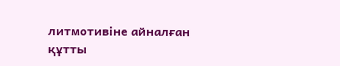литмотивіне айналған құтты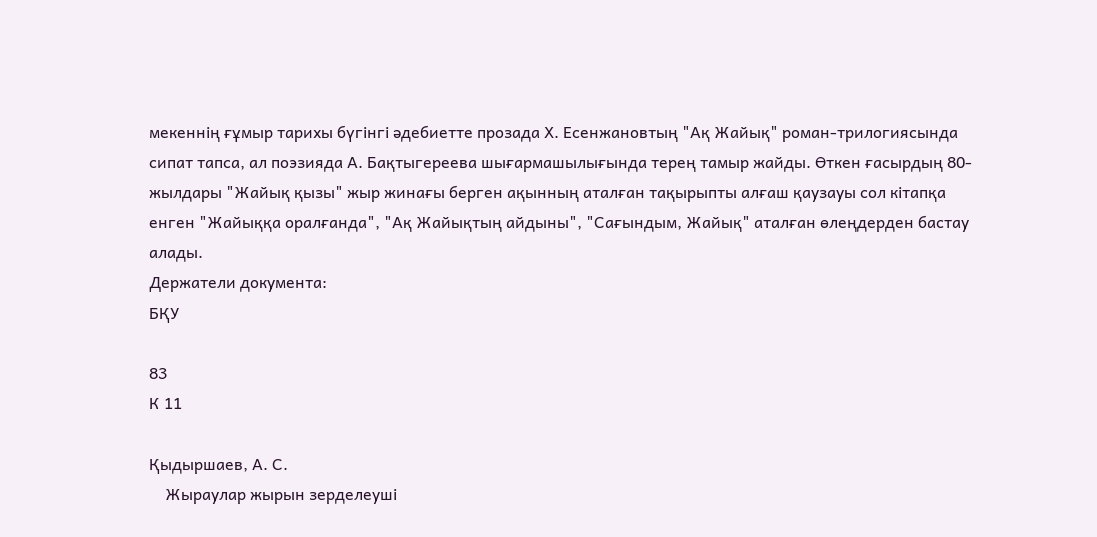мекеннің ғұмыр тарихы бүгінгі әдебиетте прозада Х. Есенжановтың "Ақ Жайық" роман-трилогиясында сипат тапса, ал поэзияда А. Бақтыгереева шығармашылығында терең тамыр жайды. Өткен ғасырдың 80-жылдары "Жайық қызы" жыр жинағы берген ақынның аталған тақырыпты алғаш қаузауы сол кітапқа енген "Жайыққа оралғанда", "Ақ Жайықтың айдыны", "Сағындым, Жайық" аталған өлеңдерден бастау алады.
Держатели документа:
БҚУ

83
К 11

Қыдыршаев, А. С.
    Жыраулар жырын зерделеуші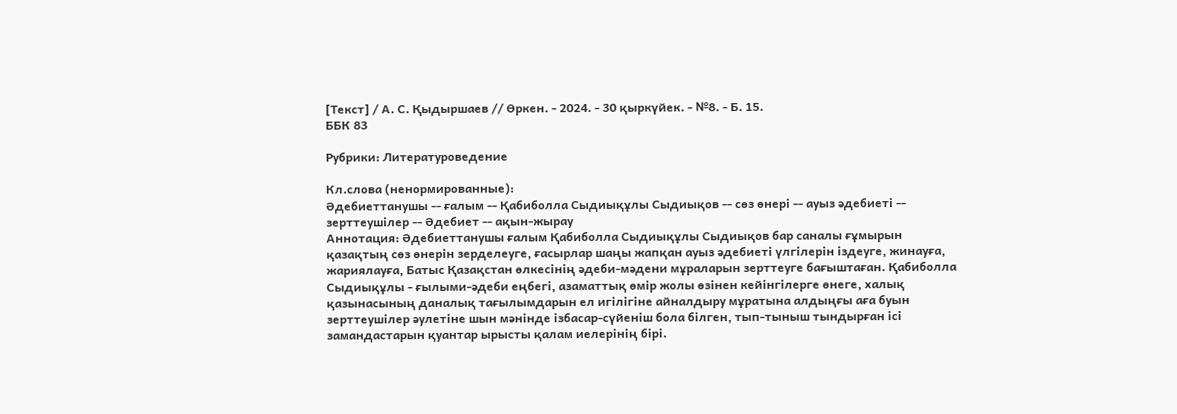[Текст] / А. С. Қыдыршаев // Өркен. - 2024. - 30 қыркүйек. - №8. - Б. 15.
ББК 83

Рубрики: Литературоведение

Кл.слова (ненормированные):
Əдебиеттанушы -- ғалым -- Қабиболла Сыдиықұлы Сыдиықов -- сөз өнері -- ауыз əдебиеті -- зерттеушілер -- Əдебиет -- ақын-жырау
Аннотация: Əдебиеттанушы ғалым Қабиболла Сыдиықұлы Сыдиықов бар саналы ғұмырын қазақтың сөз өнерін зерделеуге, ғасырлар шаңы жапқан ауыз əдебиеті үлгілерін іздеуге, жинауға, жариялауға, Батыс Қазақстан өлкесінің əдеби-мəдени мұраларын зерттеуге бағыштаған. Қабиболла Сыдиықұлы - ғылыми-əдеби еңбегі, азаматтық өмір жолы өзінен кейінгілерге өнеге, халық қазынасының даналық тағылымдарын ел игілігіне айналдыру мұратына алдыңғы аға буын зерттеушілер əулетіне шын мəнінде ізбасар-сүйеніш бола білген, тып-тыныш тындырған ісі замандастарын қуантар ырысты қалам иелерінің бірі.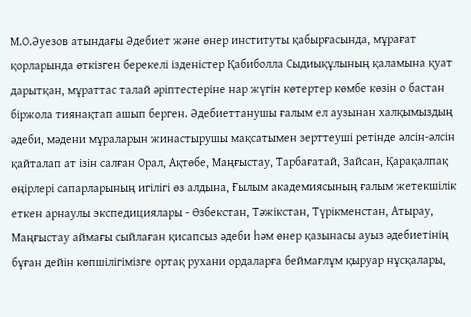М.О.Əуезов атындағы Əдебиет жəне өнер институты қабырғасында, мұрағат қорларында өткізген берекелі ізденістер Қабиболла Сыдиықұлының қаламына қуат дарытқан, мұраттас талай əріптестеріне нар жүгін көтертер көмбе көзін о бастан біржола тиянақтап ашып берген. Əдебиеттанушы ғалым ел аузынан халқымыздың əдеби, мəдени мұраларын жинастырушы мақсатымен зерттеуші ретінде əлсін-əлсін қайталап ат ізін салған Орал, Ақтөбе, Маңғыстау, Тарбағатай, Зайсан, Қарақалпақ өңірлері сапарларының игілігі өз алдына, Ғылым академиясының ғалым жетекшілік еткен арнаулы экспедициялары - Өзбекстан, Тəжікстан, Түрікменстан, Атырау, Маңғыстау аймағы сыйлаған қисапсыз əдеби һəм өнер қазынасы ауыз əдебиетінің бұған дейін көпшілігімізге ортақ рухани ордаларға беймағлұм қыруар нұсқалары,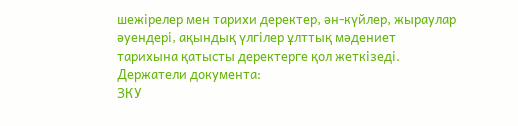шежірелер мен тарихи деректер, əн-күйлер, жыраулар əуендері, ақындық үлгілер ұлттық мəдениет тарихына қатысты деректерге қол жеткізеді.
Держатели документа:
ЗКУ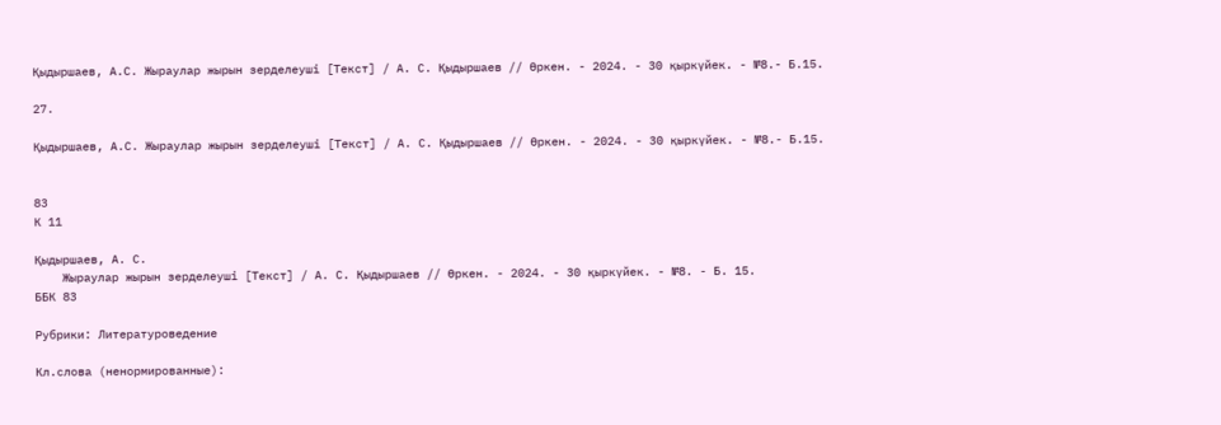Қыдыршаев, А.С. Жыраулар жырын зерделеуші [Текст] / А. С. Қыдыршаев // Өркен. - 2024. - 30 қыркүйек. - №8.- Б.15.

27.

Қыдыршаев, А.С. Жыраулар жырын зерделеуші [Текст] / А. С. Қыдыршаев // Өркен. - 2024. - 30 қыркүйек. - №8.- Б.15.


83
К 11

Қыдыршаев, А. С.
    Жыраулар жырын зерделеуші [Текст] / А. С. Қыдыршаев // Өркен. - 2024. - 30 қыркүйек. - №8. - Б. 15.
ББК 83

Рубрики: Литературоведение

Кл.слова (ненормированные):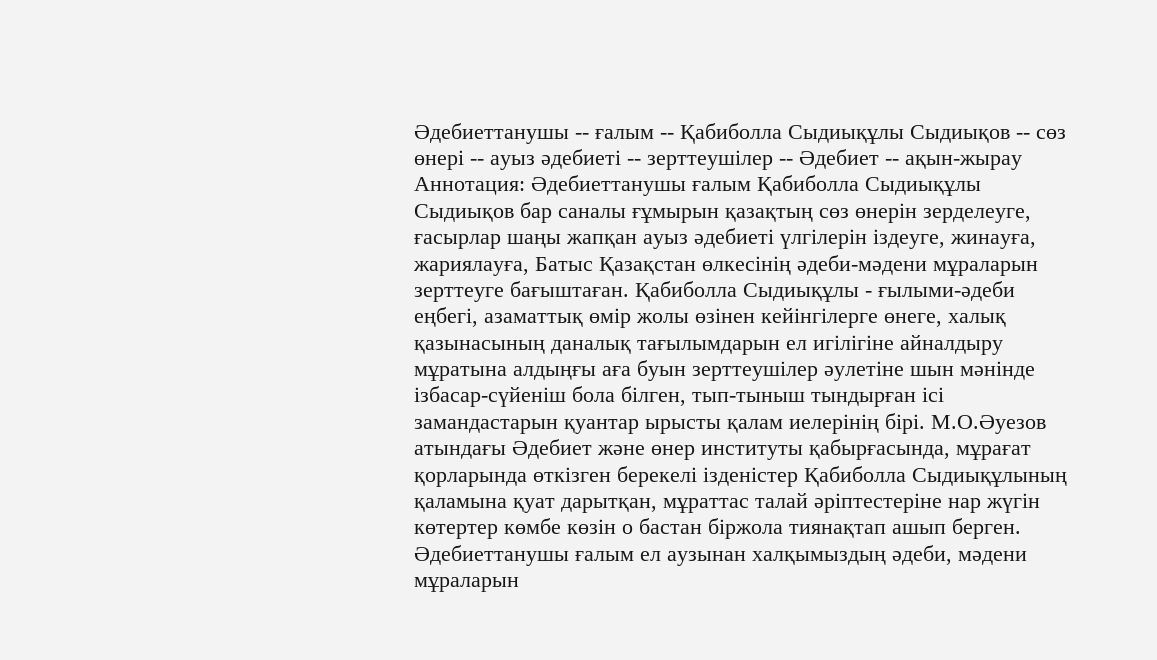Əдебиеттанушы -- ғалым -- Қабиболла Сыдиықұлы Сыдиықов -- сөз өнері -- ауыз əдебиеті -- зерттеушілер -- Əдебиет -- ақын-жырау
Аннотация: Əдебиеттанушы ғалым Қабиболла Сыдиықұлы Сыдиықов бар саналы ғұмырын қазақтың сөз өнерін зерделеуге, ғасырлар шаңы жапқан ауыз əдебиеті үлгілерін іздеуге, жинауға, жариялауға, Батыс Қазақстан өлкесінің əдеби-мəдени мұраларын зерттеуге бағыштаған. Қабиболла Сыдиықұлы - ғылыми-əдеби еңбегі, азаматтық өмір жолы өзінен кейінгілерге өнеге, халық қазынасының даналық тағылымдарын ел игілігіне айналдыру мұратына алдыңғы аға буын зерттеушілер əулетіне шын мəнінде ізбасар-сүйеніш бола білген, тып-тыныш тындырған ісі замандастарын қуантар ырысты қалам иелерінің бірі. М.О.Əуезов атындағы Əдебиет жəне өнер институты қабырғасында, мұрағат қорларында өткізген берекелі ізденістер Қабиболла Сыдиықұлының қаламына қуат дарытқан, мұраттас талай əріптестеріне нар жүгін көтертер көмбе көзін о бастан біржола тиянақтап ашып берген. Əдебиеттанушы ғалым ел аузынан халқымыздың əдеби, мəдени мұраларын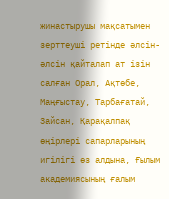жинастырушы мақсатымен зерттеуші ретінде əлсін-əлсін қайталап ат ізін салған Орал, Ақтөбе, Маңғыстау, Тарбағатай, Зайсан, Қарақалпақ өңірлері сапарларының игілігі өз алдына, Ғылым академиясының ғалым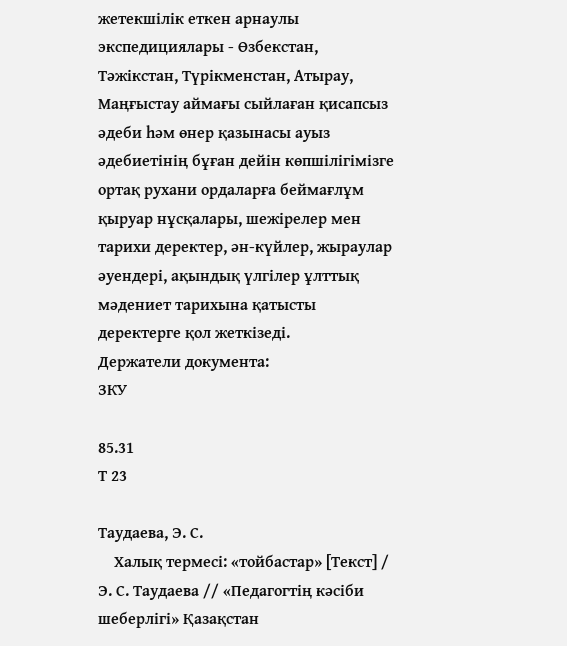жетекшілік еткен арнаулы экспедициялары - Өзбекстан, Тəжікстан, Түрікменстан, Атырау, Маңғыстау аймағы сыйлаған қисапсыз əдеби һəм өнер қазынасы ауыз əдебиетінің бұған дейін көпшілігімізге ортақ рухани ордаларға беймағлұм қыруар нұсқалары, шежірелер мен тарихи деректер, əн-күйлер, жыраулар əуендері, ақындық үлгілер ұлттық мəдениет тарихына қатысты деректерге қол жеткізеді.
Держатели документа:
ЗКУ

85.31
Т 23

Таудаева, Э. С.
    Халық термесі: «тойбастар» [Текст] / Э. С. Таудаева // «Педагогтің кәсіби шеберлігі» Қазақстан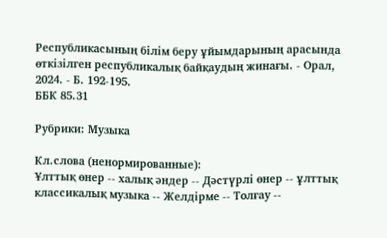Республикасының білім беру ұйымдарының арасында өткізілген республикалық байқаудың жинағы. - Орал, 2024. - Б. 192-195.
ББК 85.31

Рубрики: Музыка

Кл.слова (ненормированные):
Ұлттық өнер -- халық әндер -- Дәстүрлі өнер -- ұлттық классикалық музыка -- Желдірме -- Толғау --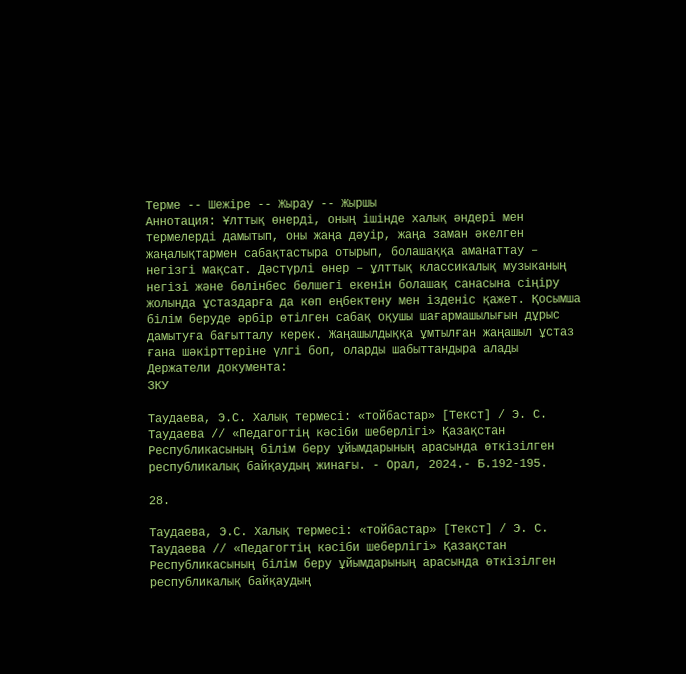Терме -- Шежіре -- Жырау -- Жыршы
Аннотация: Ұлттық өнерді, оның ішінде халық әндері мен термелерді дамытып, оны жаңа дәуір, жаңа заман әкелген жаңалықтармен сабақтастыра отырып, болашаққа аманаттау – негізгі мақсат. Дәстүрлі өнер – ұлттық классикалық музыканың негізі және бөлінбес бөлшегі екенін болашақ санасына сіңіру жолында ұстаздарға да көп еңбектену мен ізденіс қажет. Қосымша білім беруде әрбір өтілген сабақ оқушы шағармашылығын дұрыс дамытуға бағытталу керек. Жаңашылдыққа ұмтылған жаңашыл ұстаз ғана шәкірттеріне үлгі боп, оларды шабыттандыра алады
Держатели документа:
ЗКУ

Таудаева, Э.С. Халық термесі: «тойбастар» [Текст] / Э. С. Таудаева // «Педагогтің кәсіби шеберлігі» Қазақстан Республикасының білім беру ұйымдарының арасында өткізілген республикалық байқаудың жинағы. - Орал, 2024.- Б.192-195.

28.

Таудаева, Э.С. Халық термесі: «тойбастар» [Текст] / Э. С. Таудаева // «Педагогтің кәсіби шеберлігі» Қазақстан Республикасының білім беру ұйымдарының арасында өткізілген республикалық байқаудың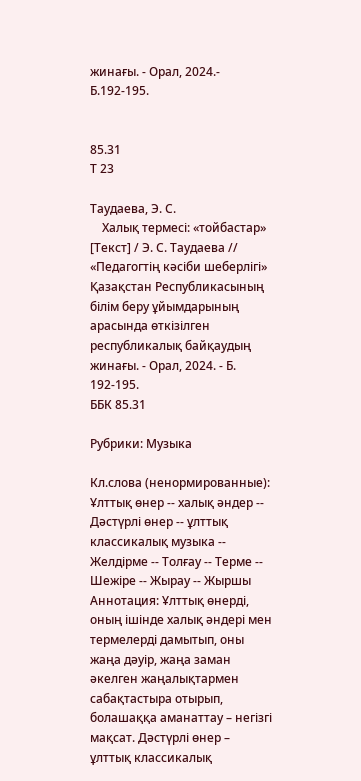жинағы. - Орал, 2024.- Б.192-195.


85.31
Т 23

Таудаева, Э. С.
    Халық термесі: «тойбастар» [Текст] / Э. С. Таудаева // «Педагогтің кәсіби шеберлігі» Қазақстан Республикасының білім беру ұйымдарының арасында өткізілген республикалық байқаудың жинағы. - Орал, 2024. - Б. 192-195.
ББК 85.31

Рубрики: Музыка

Кл.слова (ненормированные):
Ұлттық өнер -- халық әндер -- Дәстүрлі өнер -- ұлттық классикалық музыка -- Желдірме -- Толғау -- Терме -- Шежіре -- Жырау -- Жыршы
Аннотация: Ұлттық өнерді, оның ішінде халық әндері мен термелерді дамытып, оны жаңа дәуір, жаңа заман әкелген жаңалықтармен сабақтастыра отырып, болашаққа аманаттау – негізгі мақсат. Дәстүрлі өнер – ұлттық классикалық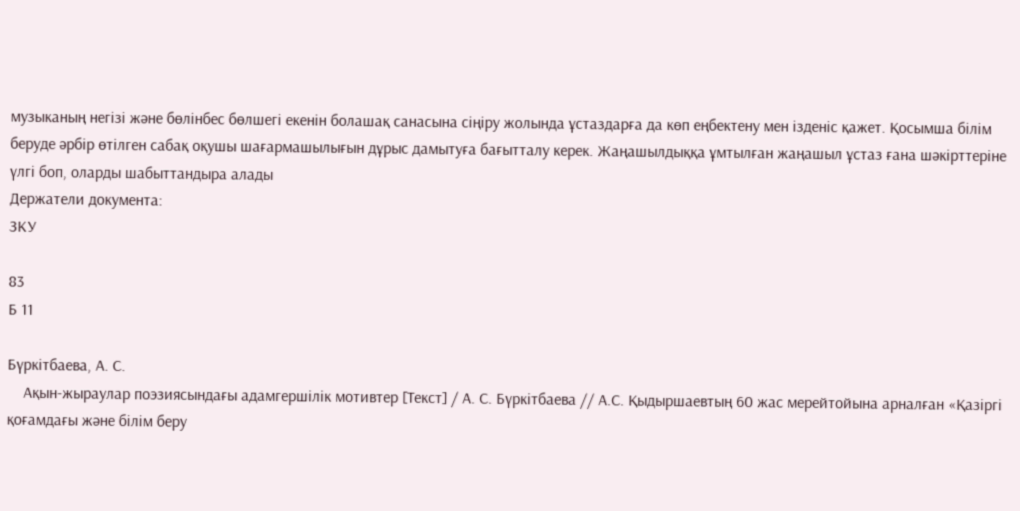музыканың негізі және бөлінбес бөлшегі екенін болашақ санасына сіңіру жолында ұстаздарға да көп еңбектену мен ізденіс қажет. Қосымша білім беруде әрбір өтілген сабақ оқушы шағармашылығын дұрыс дамытуға бағытталу керек. Жаңашылдыққа ұмтылған жаңашыл ұстаз ғана шәкірттеріне үлгі боп, оларды шабыттандыра алады
Держатели документа:
ЗКУ

83
Б 11

Бүркітбаева, А. С.
    Ақын-жыраулар поэзиясындағы адамгершілік мотивтер [Текст] / А. С. Бүркітбаева // А.С. Қыдыршаевтың 60 жас мерейтойына арналған «Қазіргі қоғамдағы және білім беру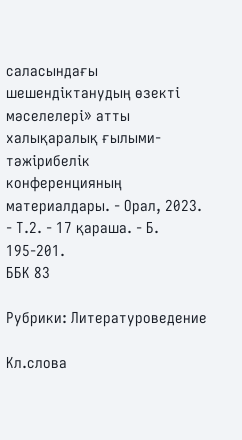саласындағы шешендіктанудың өзекті мәселелері» атты халықаралық ғылыми-тәжірибелік конференцияның материалдары. - Орал, 2023. - Т.2. - 17 қараша. - Б. 195-201.
ББК 83

Рубрики: Литературоведение

Кл.слова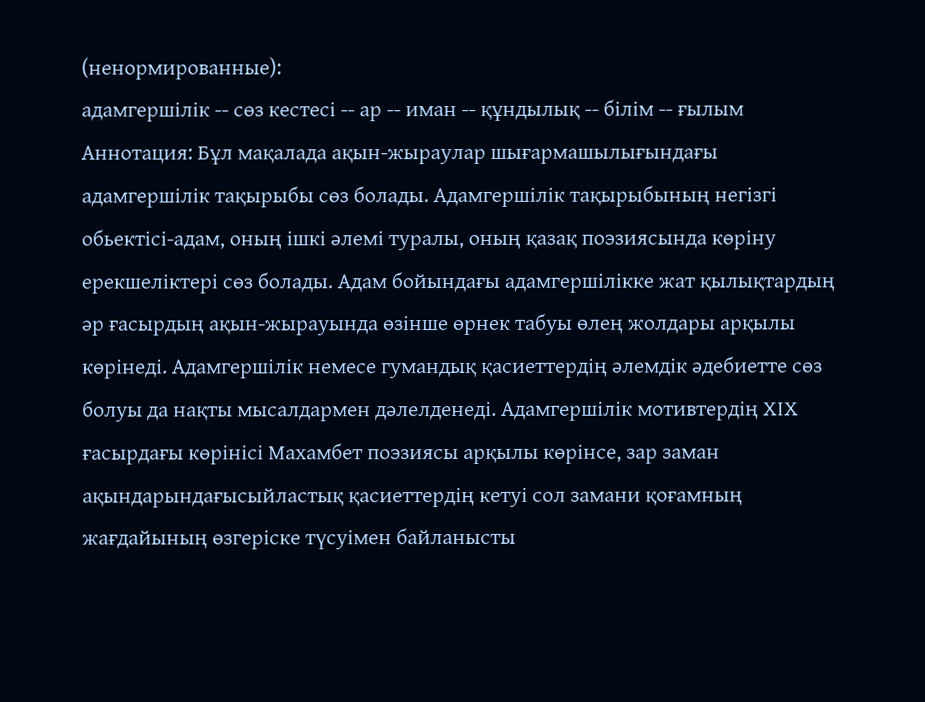(ненормированные):
адамгершілік -- сөз кестесі -- ар -- иман -- құндылық -- білім -- ғылым
Аннотация: Бұл мақалада ақын-жыраулар шығармашылығындағы адамгершілік тақырыбы сөз болады. Адамгершілік тақырыбының негізгі обьектісі-адам, оның ішкі әлемі туралы, оның қазақ поэзиясында көріну ерекшеліктері сөз болады. Адам бойындағы адамгершілікке жат қылықтардың әр ғасырдың ақын-жырауында өзінше өрнек табуы өлең жолдары арқылы көрінеді. Адамгершілік немесе гумандық қасиеттердің әлемдік әдебиетте сөз болуы да нақты мысалдармен дәлелденеді. Адамгершілік мотивтердің ХIX ғасырдағы көрінісі Махамбет поэзиясы арқылы көрінсе, зар заман ақындарындағысыйластық қасиеттердің кетуі сол замани қоғамның жағдайының өзгеріске түсуімен байланысты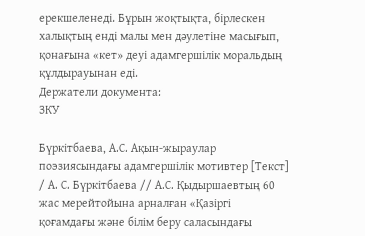ерекшеленеді. Бұрын жоқтықта, бірлескен халықтың енді малы мен дәулетіне масығып, қонағына «кет» деуі адамгершілік моральдың құлдырауынан еді.
Держатели документа:
ЗКУ

Бүркітбаева, А.С. Ақын-жыраулар поэзиясындағы адамгершілік мотивтер [Текст] / А. С. Бүркітбаева // А.С. Қыдыршаевтың 60 жас мерейтойына арналған «Қазіргі қоғамдағы және білім беру саласындағы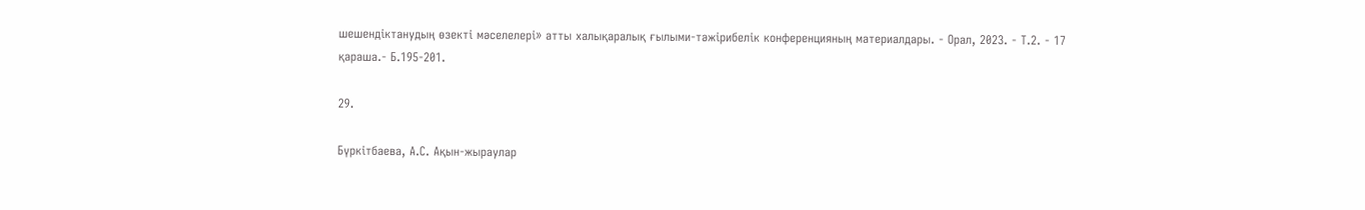шешендіктанудың өзекті мәселелері» атты халықаралық ғылыми-тәжірибелік конференцияның материалдары. - Орал, 2023. - Т.2. - 17 қараша.- Б.195-201.

29.

Бүркітбаева, А.С. Ақын-жыраулар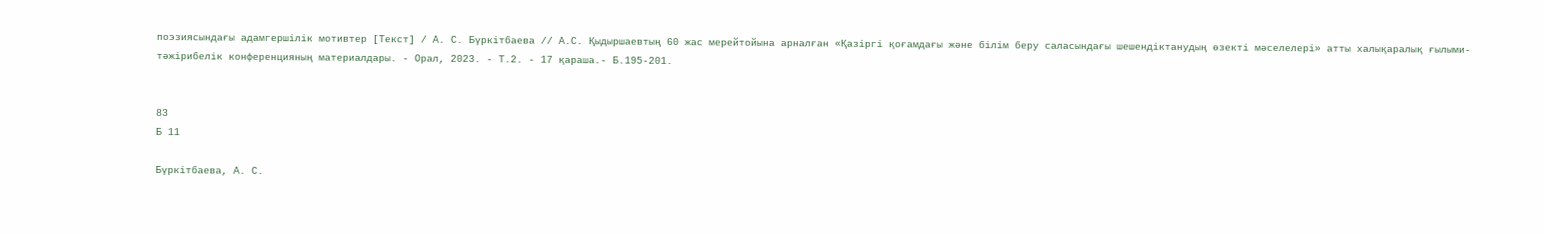поэзиясындағы адамгершілік мотивтер [Текст] / А. С. Бүркітбаева // А.С. Қыдыршаевтың 60 жас мерейтойына арналған «Қазіргі қоғамдағы және білім беру саласындағы шешендіктанудың өзекті мәселелері» атты халықаралық ғылыми-тәжірибелік конференцияның материалдары. - Орал, 2023. - Т.2. - 17 қараша.- Б.195-201.


83
Б 11

Бүркітбаева, А. С.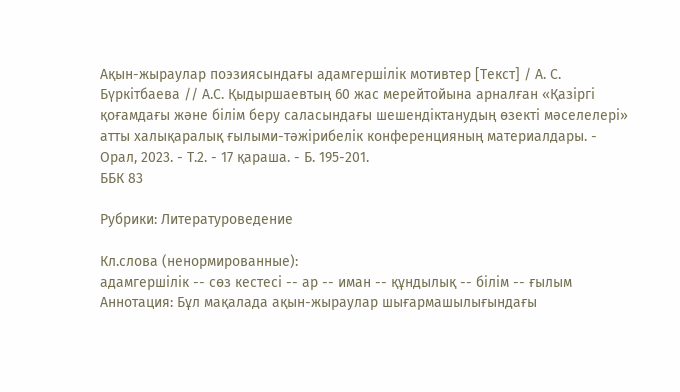Ақын-жыраулар поэзиясындағы адамгершілік мотивтер [Текст] / А. С. Бүркітбаева // А.С. Қыдыршаевтың 60 жас мерейтойына арналған «Қазіргі қоғамдағы және білім беру саласындағы шешендіктанудың өзекті мәселелері» атты халықаралық ғылыми-тәжірибелік конференцияның материалдары. - Орал, 2023. - Т.2. - 17 қараша. - Б. 195-201.
ББК 83

Рубрики: Литературоведение

Кл.слова (ненормированные):
адамгершілік -- сөз кестесі -- ар -- иман -- құндылық -- білім -- ғылым
Аннотация: Бұл мақалада ақын-жыраулар шығармашылығындағы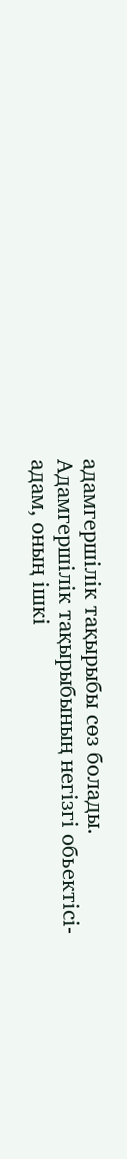адамгершілік тақырыбы сөз болады. Адамгершілік тақырыбының негізгі обьектісі-адам, оның ішкі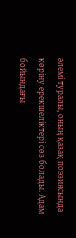әлемі туралы, оның қазақ поэзиясында көріну ерекшеліктері сөз болады. Адам бойындағы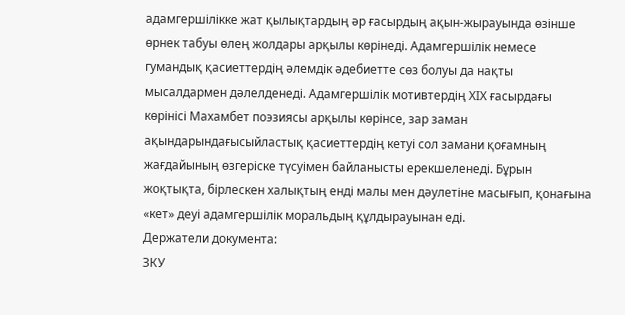адамгершілікке жат қылықтардың әр ғасырдың ақын-жырауында өзінше өрнек табуы өлең жолдары арқылы көрінеді. Адамгершілік немесе гумандық қасиеттердің әлемдік әдебиетте сөз болуы да нақты мысалдармен дәлелденеді. Адамгершілік мотивтердің ХIX ғасырдағы көрінісі Махамбет поэзиясы арқылы көрінсе, зар заман ақындарындағысыйластық қасиеттердің кетуі сол замани қоғамның жағдайының өзгеріске түсуімен байланысты ерекшеленеді. Бұрын жоқтықта, бірлескен халықтың енді малы мен дәулетіне масығып, қонағына «кет» деуі адамгершілік моральдың құлдырауынан еді.
Держатели документа:
ЗКУ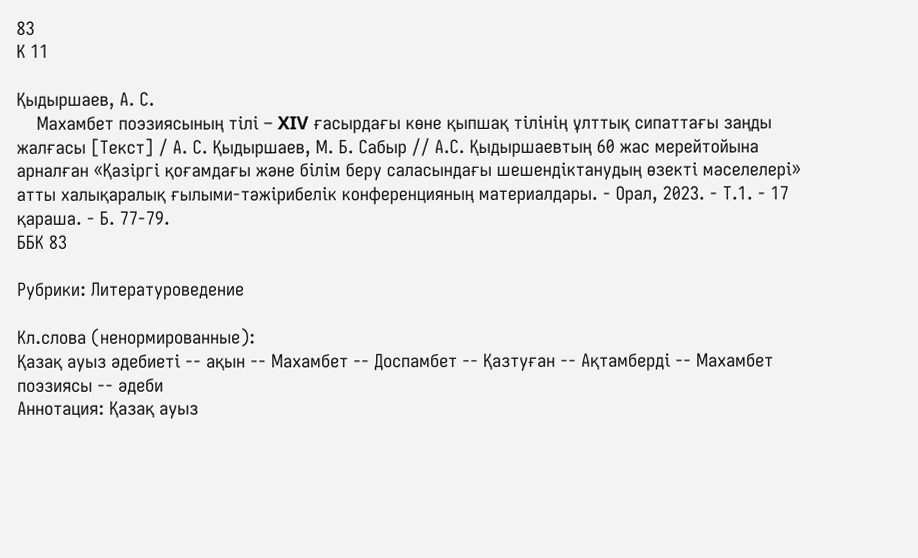83
К 11

Қыдыршаев, А. С.
    Махамбет поэзиясының тілі – XIV ғасырдағы көне қыпшақ тілінің ұлттық сипаттағы заңды жалғасы [Текст] / А. С. Қыдыршаев, М. Б. Сабыр // А.С. Қыдыршаевтың 60 жас мерейтойына арналған «Қазіргі қоғамдағы және білім беру саласындағы шешендіктанудың өзекті мәселелері» атты халықаралық ғылыми-тәжірибелік конференцияның материалдары. - Орал, 2023. - Т.1. - 17 қараша. - Б. 77-79.
ББК 83

Рубрики: Литературоведение

Кл.слова (ненормированные):
Қазақ ауыз әдебиеті -- ақын -- Махамбет -- Доспамбет -- Қазтуған -- Ақтамберді -- Махамбет поэзиясы -- әдеби
Аннотация: Қазақ ауыз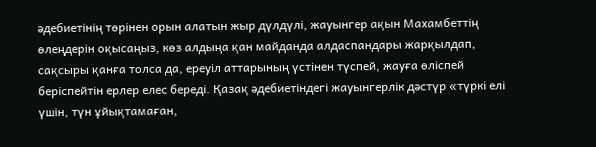әдебиетінің төрінен орын алатын жыр дүлдүлі, жауынгер ақын Махамбеттің өлеңдерін оқысаңыз, көз алдыңа қан майданда алдаспандары жарқылдап, сақсыры қанға толса да, ереуіл аттарының үстінен түспей, жауға өліспей беріспейтін ерлер елес береді. Қазақ әдебиетіндегі жауынгерлік дәстүр «түркі елі үшін, түн ұйықтамаған,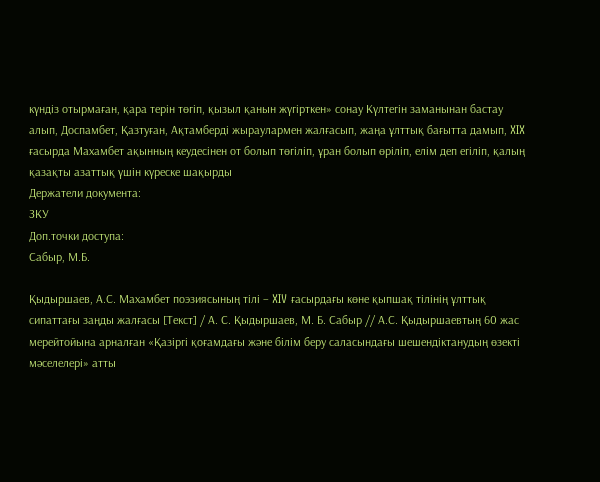күндіз отырмаған, қара терін төгіп, қызыл қанын жүгірткен» сонау Күлтегін заманынан бастау алып, Доспамбет, Қазтуған, Ақтамберді жыраулармен жалғасып, жаңа ұлттық бағытта дамып, XIX ғасырда Махамбет ақынның кеудесінен от болып төгіліп, ұран болып өріліп, елім деп егіліп, қалың қазақты азаттық үшін күреске шақырды
Держатели документа:
ЗКУ
Доп.точки доступа:
Сабыр, М.Б.

Қыдыршаев, А.С. Махамбет поэзиясының тілі – XIV ғасырдағы көне қыпшақ тілінің ұлттық сипаттағы заңды жалғасы [Текст] / А. С. Қыдыршаев, М. Б. Сабыр // А.С. Қыдыршаевтың 60 жас мерейтойына арналған «Қазіргі қоғамдағы және білім беру саласындағы шешендіктанудың өзекті мәселелері» атты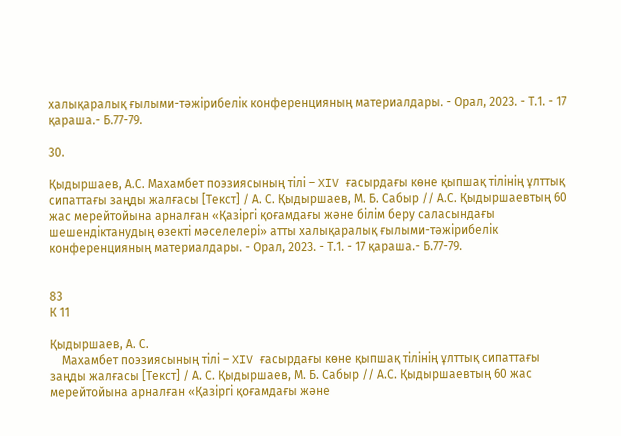халықаралық ғылыми-тәжірибелік конференцияның материалдары. - Орал, 2023. - Т.1. - 17 қараша.- Б.77-79.

30.

Қыдыршаев, А.С. Махамбет поэзиясының тілі – XIV ғасырдағы көне қыпшақ тілінің ұлттық сипаттағы заңды жалғасы [Текст] / А. С. Қыдыршаев, М. Б. Сабыр // А.С. Қыдыршаевтың 60 жас мерейтойына арналған «Қазіргі қоғамдағы және білім беру саласындағы шешендіктанудың өзекті мәселелері» атты халықаралық ғылыми-тәжірибелік конференцияның материалдары. - Орал, 2023. - Т.1. - 17 қараша.- Б.77-79.


83
К 11

Қыдыршаев, А. С.
    Махамбет поэзиясының тілі – XIV ғасырдағы көне қыпшақ тілінің ұлттық сипаттағы заңды жалғасы [Текст] / А. С. Қыдыршаев, М. Б. Сабыр // А.С. Қыдыршаевтың 60 жас мерейтойына арналған «Қазіргі қоғамдағы және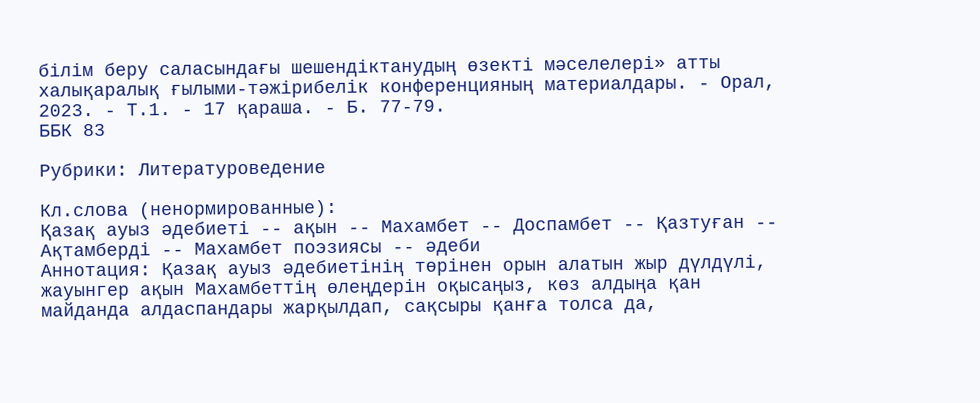білім беру саласындағы шешендіктанудың өзекті мәселелері» атты халықаралық ғылыми-тәжірибелік конференцияның материалдары. - Орал, 2023. - Т.1. - 17 қараша. - Б. 77-79.
ББК 83

Рубрики: Литературоведение

Кл.слова (ненормированные):
Қазақ ауыз әдебиеті -- ақын -- Махамбет -- Доспамбет -- Қазтуған -- Ақтамберді -- Махамбет поэзиясы -- әдеби
Аннотация: Қазақ ауыз әдебиетінің төрінен орын алатын жыр дүлдүлі, жауынгер ақын Махамбеттің өлеңдерін оқысаңыз, көз алдыңа қан майданда алдаспандары жарқылдап, сақсыры қанға толса да,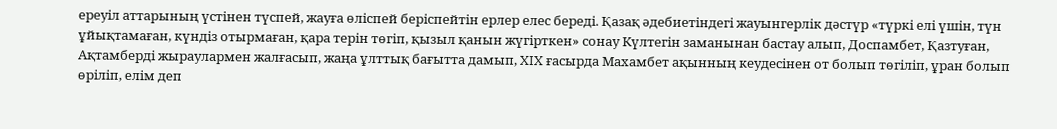ереуіл аттарының үстінен түспей, жауға өліспей беріспейтін ерлер елес береді. Қазақ әдебиетіндегі жауынгерлік дәстүр «түркі елі үшін, түн ұйықтамаған, күндіз отырмаған, қара терін төгіп, қызыл қанын жүгірткен» сонау Күлтегін заманынан бастау алып, Доспамбет, Қазтуған, Ақтамберді жыраулармен жалғасып, жаңа ұлттық бағытта дамып, XIX ғасырда Махамбет ақынның кеудесінен от болып төгіліп, ұран болып өріліп, елім деп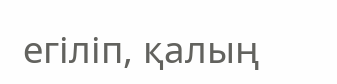егіліп, қалың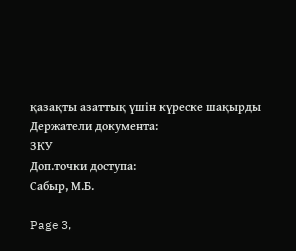қазақты азаттық үшін күреске шақырды
Держатели документа:
ЗКУ
Доп.точки доступа:
Сабыр, М.Б.

Page 3,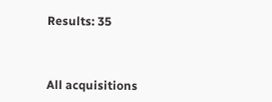Results: 35



All acquisitions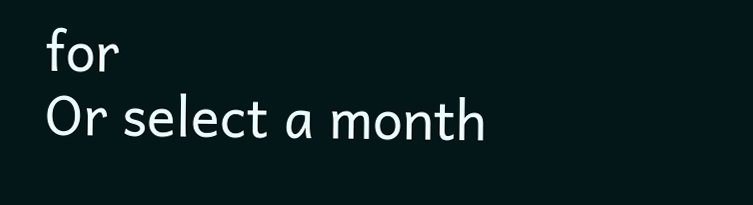for
Or select a month